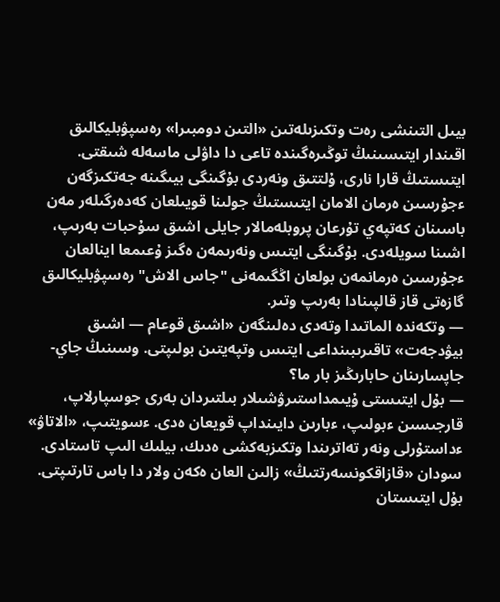بيىل التىنشى رەت وتكىزىلەتىن «التىن دومبىرا» رەسپۋبليكالىق اقىندار ايتىسىنىڭ توڭىرەگىندە تاعى دا داۋلى ماسەلە شىقتى. ايتىستىڭ قارا نارى، ۇلتتىق ونەردى بۇگىنگى بيىگىنە جەتكىزگەن ءجۇرسىن ەرمان الامان ايتىستىڭ جولىنا قويىلعان كەدەرگىلەر مەن باسىنان كەتپەي تۇرعان پروبلەمالار جايلى اشىق سۇحبات بەرىپ، اشىنا سويلەدى. بۇگىنگى ايتىس ونەرىمەن ەگىز ۇعىمعا اينالعان ءجۇرسىن ەرمانمەن بولعان اڭگىمەنى "جاس الاش" رەسپۋبليكالىق گازەتى قاز قالپىنادا بەرىپ وتىر.
— وتكەندە الماتىدا وتەدى دەلىنگەن «اشىق قوعام — اشىق بيۋدجەت» تاقىرىبىنداعى ايتىس وتپەيتىن بولىپتى. وسىنىڭ جاي-جاپسارىنان حابارىڭىز بار ما؟
— بۇل ايتىستى ۇيىمداستىرۋشىلار بىلتىردان بەرى جوسپارلاپ، قارجىسىن ءبولىپ، ءبارىن دايىنداپ قويعان ەدى. ءسويتىپ، «الاتاۋ» ءداستۇرلى ونەر تەاترىندا وتكىزبەكشى ەدىك، بيلىك الىپ تاستادى. سودان «قازاقكونسەرتتىڭ» زالىن العان ەكەن ولار دا باس تارتىپتى. بۇل ايتىستان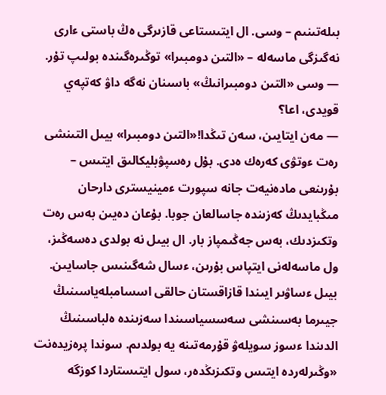بىلەتىنىم – وسى. ال ايتىستاعى قازىرگى ەڭ باستى ءارى نەگىزگى ماسەلە – «التىن دومبىرا» توڭىرەگىندە بولىپ تۇر.
— وسى «التىن دومبىرانىڭ» باسىنان نەگە داۋ كەتپەي قويدى، اعا؟
— مەن ايتايىن، سەن تىڭدا!«التىن دومبىرا» بيىل التىنشى رەت ءوتۋى كەرەك ەدى. بۇل رەسپۋبليكالىق ايتىس – بۇرىنعى مادەنيەت جانە سپورت ءمينيسترى دارحان مىڭبايدىڭ كەزىندە جاسالعان جوبا. بۇعان دەيىن بەس رەت وتكىزدىك، بەس جەڭىمپاز بار. ال بيىل نە بولدى دەسەڭىز، ول ماسەلەنى ايتپاس بۇرىن، ءسال شەگىنىس جاسايىن. بيىل ءساۋىر ايىندا قازاقستان حالقى اسسامبلەياسىنىڭ جيىرما بەسىنشى سەسسياسىندا سەزىندە ەلباسىنىڭ الدىندا ءسوز سويلەۋ قۇرمەتىنە يە بولدىم. سوندا پرەزيدەنت «وڭىرلەردە ايتىس وتكىزىڭدەر، سول ايتىستاردا كوزگە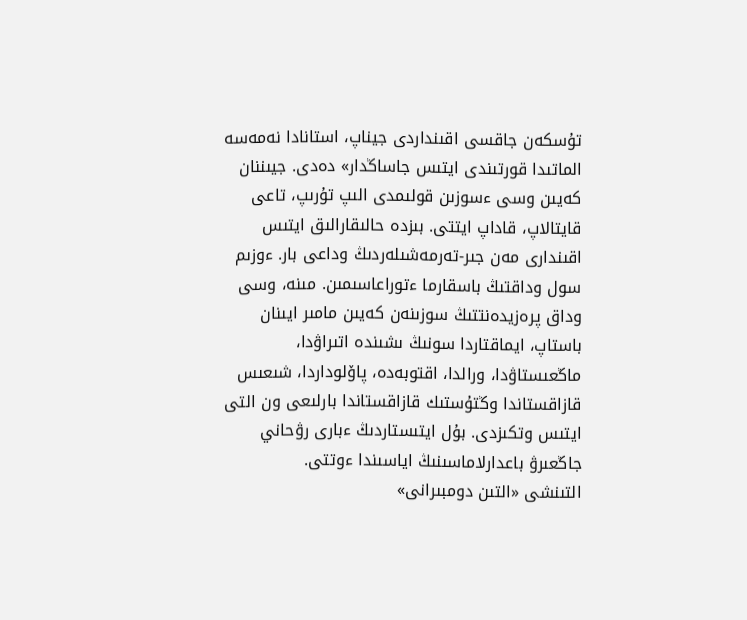تۇسكەن جاقسى اقىنداردى جيناپ، استانادا نەمەسە الماتىدا قورتىندى ايتىس جاساڭدار» دەدى. جيىننان كەيىن وسى ءسوزىن قولىمدى الىپ تۇرىپ، تاعى قايتالاپ، قاداپ ايتتى. بىزدە حالىقارالىق ايتىس اقىندارى مەن جىر-تەرمەشىلەردىڭ وداعى بار. ءوزىم سول وداقتىڭ باسقارما ءتوراعاسىمىن. مىنە، وسى وداق پرەزيدەنتتىڭ سوزىنەن كەيىن مامىر ايىنان باستاپ، ايماقتاردا سونىڭ ىشىندە اتىراۋدا، ماڭعىستاۋدا، ورالدا، اقتوبەدە، پاۆلوداردا، شىعىس قازاقستاندا وڭتۇستىك قازاقستاندا بارلىعى ون التى ايتىس وتكىزدى. بۇل ايتىستاردىڭ ءبارى رۋحاني جاڭعىرۋ باعدارلاماسىنىڭ اياسىندا ءوتتى.
التىنشى «التىن دومبىرانى»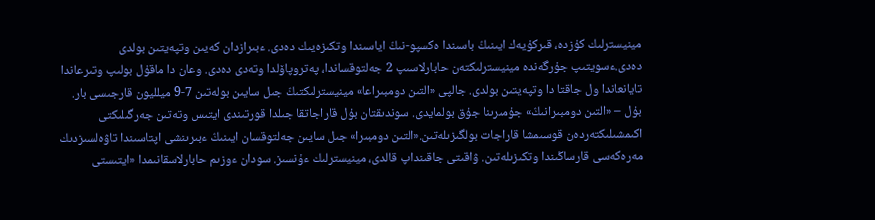مينيسترلىك كۇزدە، قىركۇيەك ايىنىڭ باسىندا ەكسپو-نىڭ اياسىندا وتكىزەيىك دەدى. ءبىرازدان كەيىن وتپەيتىن بولدى دەدى.ءسويتىپ جۇرگەندە مينيسترلىكتەن حابارلاسىپ 2 جەلتوقساندا، پەتروپاۆلدا وتەدى دەدى. وعان دا ماقۇل بولىپ وتىرعاندا تايانعاندا ول جاقتا دا وتپەيتىن بولدى. جالپى «التىن دومبىراعا» مينيسترلىكتىڭ جىل سايىن بولەتىن 7-9 ميلليون قارجىسى بار. بۇل – «التىن دومبىرانىڭ» جۇمىرىنا جۇق بولمايدى. سوندىقتان بۇل قاراجاتقا جىلدا قورتىندى ايتىس وتەتىن جەرگىلىكتى اكىمشىلىكتەردەن قوسىمشا قاراجات بولگىزىلەتىن.«التىن دومبىرا» جىل سايىن جەلتوقسان ايىنىڭ ءبىرىنشى اپتاسىندا تاۋەلسىزدىك مەرەكەسى قارساڭىندا وتكىزىلەتىن. ۋاقىتى جاقىنداپ قالدى، مينيسترلىك ءۇنسىز. سودان ءوزىم حابارلاسقانىمدا «ايتىستى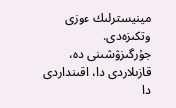مينيسترلىك ءوزى وتكىزەدى. جۇرگىزۋشىنى دە، قازىلاردى دا، اقىنداردى دا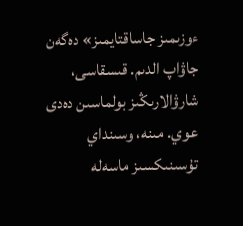ءوزىمىز جاساقتايمىز» دەگەن جاۋاپ الدىم. قىسقاسى، شارۋالارىڭىز بولماسىن دەدى عوي. مىنە، وسىنداي تۇسىنىكسىز ماسەلە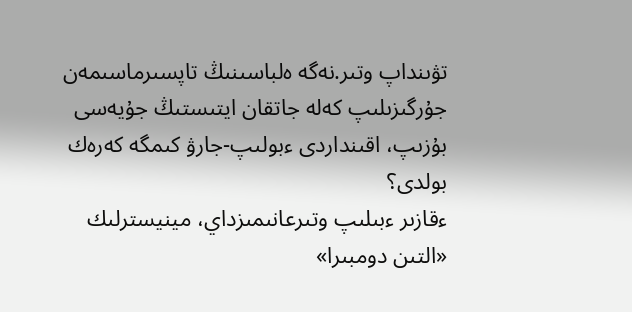تۋىنداپ وتىر.نەگە ەلباسىنىڭ تاپسىرماسىمەن جۇرگىزىلىپ كەلە جاتقان ايتىستىڭ جۇيەسى بۇزىپ، اقىنداردى ءبولىپ-جارۋ كىمگە كەرەك بولدى؟
ءقازىر ءبىلىپ وتىرعانىمىزداي، مينيسترلىك «التىن دومبىرا»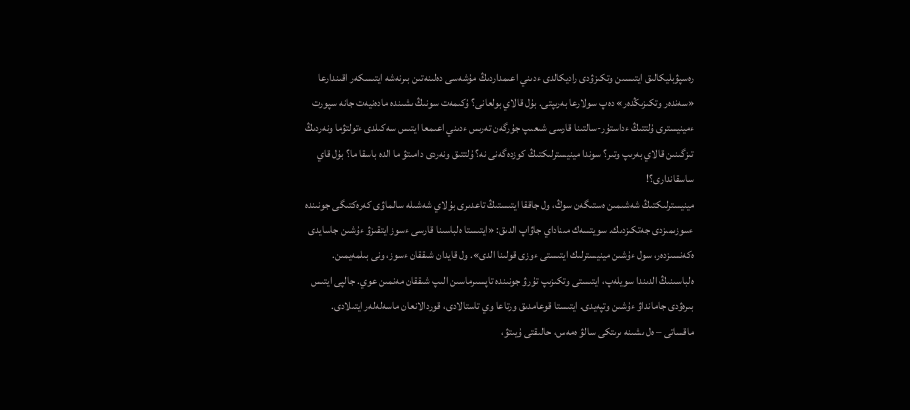رەسپۋبليكالىق ايتىسىن وتكىزۋدى راديكالدى ءدىني اعىمداردىڭ مۇشەسى دەلىنەتىن بىرنەشە ايتىسكەر اقىندارعا «سەندەر وتكىزىڭدەر» دەپ سولارعا بەرىپتى. بۇل قالاي بولعانى؟ ۇكىمەت سونىڭ ىشىندە مادەنيەت جانە سپورت ءمينيسترى ۇلتتىڭ ءداستۇر-سالتىنا قارسى شىعىپ جۇرگەن تەرىس ءدىني اعىمعا ايتىس سەكىلدى ءتولتۋما ونەردىڭ تىزگىنىن قالاي بەرىپ وتىر؟ سوندا مينيسترلىكتىڭ كوزدەگەنى نە؟ ۇلتتىق ونەردى دامىتۋ ما الدە باسقا ما؟ بۇل قاي ساسقاندارى؟!
مينيسترلىكتىڭ شەشىمىن ەستىگەن سوڭ، ول جاققا ايتىستىڭ تاعدىرى بۇلاي شەشىلە سالماۋى كەرەكتىگى جونىندە ءسوزىمىزدى جەتكىزدىك. سويتسەك مىناداي جاۋاپ الدىق: «ايتىستا ەلباسىنا قارسى ءسوز ايتقىزۋ ءۇشىن جاسايدى ەكەنسىزدەر، سول ءۇشىن مينيسترلىك ايتىستى ءوزى قولىنا الدى». ول قايدان شىققان ءسوز، ونى بىلمەيمىن. ەلباسىنىڭ الدىندا سويلەپ، ايتىستى وتكىزىپ تۇرۋ جونىندە تاپسىرماسىن الىپ شىققان مەنمىن عوي. جالپى ايتىس بىرەۋدى جامانداۋ ءۇشىن وتپەيدى. ايتىستا قوعامدىق ورتاعا وي تاستالادى، قوردالانعان ماسەلەلەر ايتىلادى. ماقساتى – ەل ىشىنە ىرىتكى سالۋ ەمەس، حالىقتى ۇيىتۋ،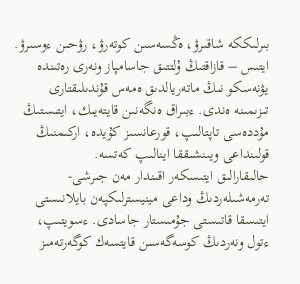بىرلىككە شاقىرۋ، ەڭسەسىن كوتەرۋ، رۋحىن ءوسىرۋ. ايتىس – قازاقتىڭ ۇلتتىق جاسامپاز ونەرى رەتىندە يۋنەسكو نىڭ ماتەريالدىق ەمەس قۇندىلىقتارى تىزىمىنە ەندى. ءبىراق ەنگەنىن قايتەيىك، ايتىستىڭ مۇددەسى تاپتالىپ، قورعانسىز كۇيدە، اركىمنىڭ قولىنداعى ويىنشىققا اينالىپ كەتسە.
حالىقارالىق ايتىسكەر اقىندار مەن جىرشى-تەرمەشىلەردىڭ وداعى مينيسترلىكپەن بايلانىستى ايتىسقا قاتىستى جۇمىستار جاسادى. ءسويتىپ، ءتول ونەردىڭ كوسەگەسىن قايتسەك كوگەرتەمىز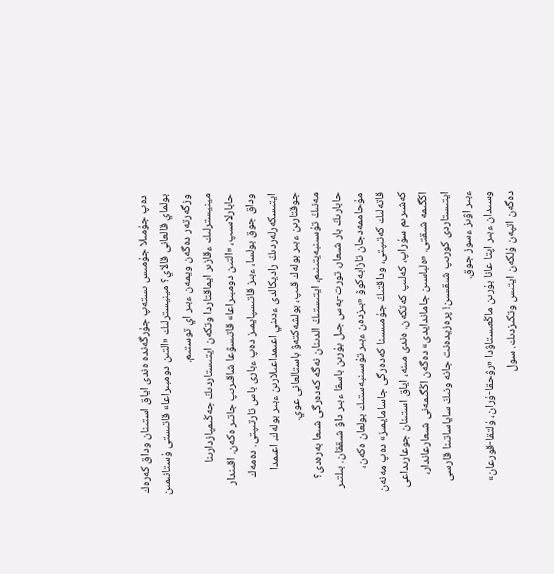دەپ جۇمىلا جۇمىس ىستەپ جۇرگەندە ەندى اياق استىنان وداق كەرەك بولماي قالعانى قالاي؟ مينيسترلىك «التىن دومبىراعا» قاتىستى ۇستانىمىن وزگەرتەر دەگەن ويمەن ءبىر اي توستىم.
مينيسترلىك ءقازىر ايماقتاردا وتكەن ايتىستاردىڭ جەڭىمپازدارىنا حابارلاسىپ، «التىن دومبىراعا» قاتىسۋعا شاقىرىپ جاتىر ەكەن. اقىندار وداق جوق بولسا، ءبىز قاتىسپايمىز دەپ ءبارى باس تارتىپتى. دەمەك ايتىسكەرلەردىڭ راديكالدى ءدىني اعىمداعىلارىن ءبىر بولەك، اعىمدا جوقتارىن ءبىر بولەك قىپ، بولشەكتەۋ باستالعانى عوي.
مەنىڭ تۇسىنبەيتىنىم، ايتىستىڭ الدىنان نەگە كەدەرگى شىعا بەرەدى؟ حابارىڭ بار شىعار، تورت-بەس جىل بۇرىن باسقا ءبىر داۋ شىققان. بىلتىر مۇحاممەدجان تازابەكوۆ «بىزدەن ءبىر تۇسىنبەستىك بولعان ەكەن، قاتەلىك كەتىپتى، وداقتىڭ جۇمىسىنا كەدەرگى جاسامايمىز» دەپ مەنەن كەشىرىم سۇراپ، كەلىپ كەتكەن. ەندى مىنە، اياق استىنان جوعارىداعى اڭگىمە شىقتى. «ەلباسىن جاماندايدى» دەگەن اڭگىمەنى شىعارعاندار، ايتىستاردى كورىپ شىقسىن! پرەزيدەنت جانە ونىڭ ساياساتىنا قارسى ءبىر اۋىز ءسوز جوق.
وسىدان ءبىر اپتا عانا بۇرىن ماڭعىستاۋدا «رۋحقا-ۇران، ۇلتقا-قورعان» دەگەن اتپەن ۇلكەن ايتىس وتكىزدىك. سول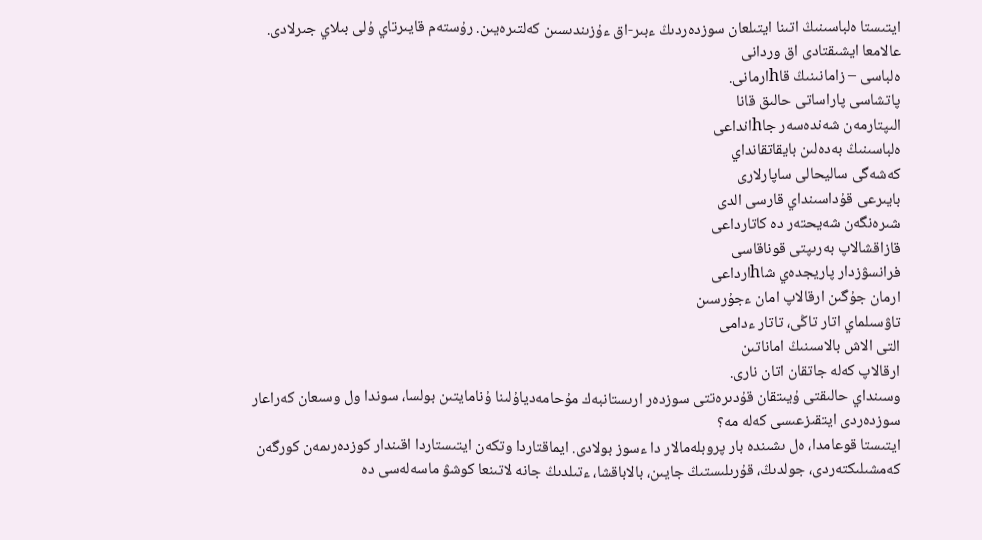ايتىستا ەلباسىنىڭ اتىنا ايتىلعان سوزدەردىڭ ءبىر-اق ءۇزىندىسىن كەلتىرەيىن. رۇستەم قايىرتاي ۇلى بىلاي جىرلادى.
عالامعا ايشىقتادى اق وردانى
ەلباسى – زامانىنىڭ قاhارمانى.
پاتشاسى پاراساتى حالىق قانا
الىپتارمەن شەندەسەر جاhانداعى
ەلباسىنىڭ بەدەلىن بايقاتقانداي
كەشەگى ساليحالى ساپارلارى
بايىرعى قۇداسىنداي قارسى الدى
شىرەنگەن شەيحتەر دە كاتارداعى
قازاقشالاپ بەرىپتى قوناقاسى
فرانسۋزدار پاريجدەي شاhارداعى
ارمان جۇگىن ارقالاپ امان ءجۇرسىن
تاۋسىلماي اتار تاڭى، تاتار ءدامى
التى الاش بالاسىنىڭ اماناتىن
ارقالاپ كەلە جاتقان اتان نارى.
وسىنداي حالىقتى ۇيىتقان قۇدىرەتتى سوزدەر ارىستانبەك مۇحامەدياۇلىنا ۇنامايتىن بولسا، سوندا ول وسىعان كەراعار سوزدەردى ايتقىزعىسى كەلە مە؟
ايتىستا قوعامدا، ەل ىشىندە بار پروبلەمالار دا ءسوز بولادى. ايماقتاردا وتكەن ايتىستاردا اقىندار كوزدەرىمەن كورگەن كەمشىلىكتەردى، جولدىڭ، قۇرىلىستىڭ جايىن، بالاباقشا، ءتىلدىڭ جانە لاتىنعا كوشۋ ماسەلەسى دە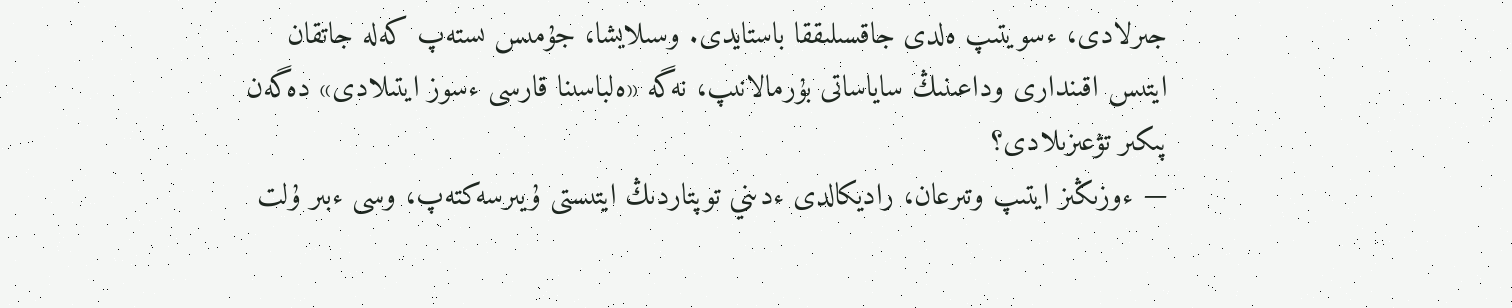جىرلادى، ءسويتىپ ەلدى جاقسىلىققا باستايدى. وسىلايشا، جۇمىس ىستەپ كەلە جاتقان ايتىس اقىندارى وداعىنىڭ ساياساتى بۇرمالانىپ، نەگە «ەلباسىنا قارسى ءسوز ايتىلادى» دەگەن پىكىر تۋعىزىلادى؟
— ءوزىڭىز ايتىپ وتىرعان، راديكالدى ءدىني توپتاردىڭ ايتىستى ۇيىرسەكتەپ، وسى ءبىر ۇلت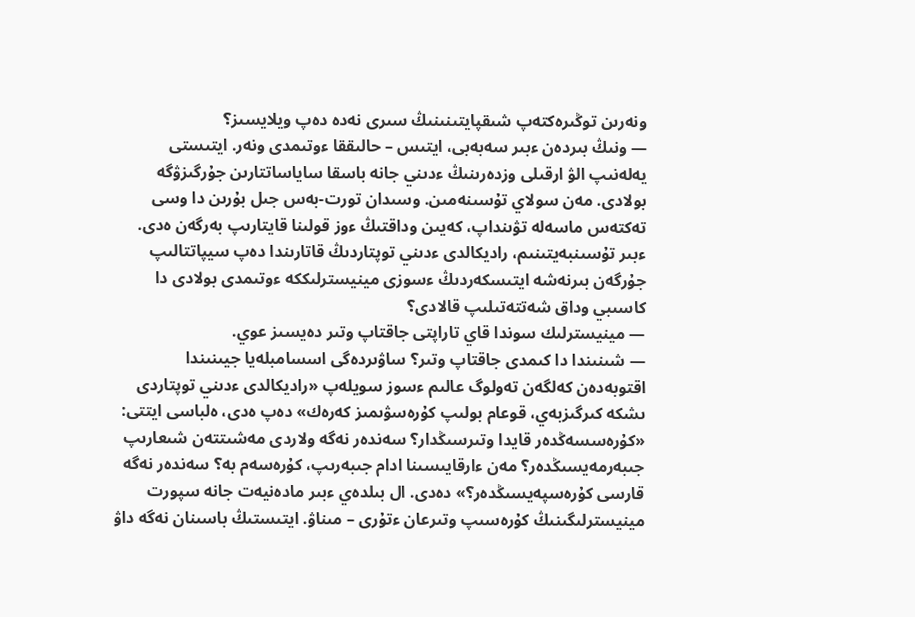ونەرىن توڭىرەكتەپ شىقپايتىنىنىڭ سىرى نەدە دەپ ويلايسىز؟
— ونىڭ بىردەن ءبىر سەبەبى، ايتىس – حالىققا ءوتىمدى ونەر. ايتىستى يەلەنىپ الۋ ارقىلى وزدەرىنىڭ ءدىني جانە باسقا ساياساتتارىن جۇرگىزۋگە بولادى. مەن سولاي تۇسىنەمىن. وسىدان تورت-بەس جىل بۇرىن دا وسى تەكتەس ماسەلە تۋىنداپ، كەيىن وداقتىڭ ءوز قولىنا قايتارىپ بەرگەن ەدى. ءبىر تۇسىنبەيتىنىم، راديكالدى ءدىني توپتاردىڭ قاتارىندا دەپ سيپاتتالىپ جۇرگەن بىرنەشە ايتىسكەردىڭ ءسوزى مينيسترلىككە ءوتىمدى بولادى دا كاسىبي وداق شەتتەتىلىپ قالادى؟
— مينيسترلىك سوندا قاي تاراپتى جاقتاپ وتىر دەيسىز عوي.
— شىنىندا دا كىمدى جاقتاپ وتىر؟ ساۋىردەگى اسسامبلەيا جيىنىندا اقتوبەدەن كەلگەن تەولوگ عالىم ءسوز سويلەپ «راديكالدى ءدىني توپتاردى ىشكە كىرگىزبەي، قوعام بولىپ كۇرەسۋىمىز كەرەك» دەپ ەدى، ەلباسى ايتتى: «كۇرەسسەڭدەر قايدا وتىرسىڭدار؟ سەندەر نەگە ولاردى مەشىتتەن شىعارىپ جىبەرمەيسىڭدەر؟ مەن ءارقايىسىنا ادام جىبەرىپ، كۇرەسەم بە؟ سەندەر نەگە قارسى كۇرەسپەيسىڭدەر؟» دەدى. ال بىلدەي ءبىر مادەنيەت جانە سپورت مينيسترلىگىنىڭ كۇرەسىپ وتىرعان ءتۇرى – مىناۋ. ايتىستىڭ باسىنان نەگە داۋ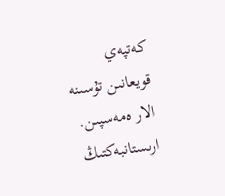كەتپەي قويعانىن تۇسىنە الار ەمەسپىن. ارىستانبەكتىڭ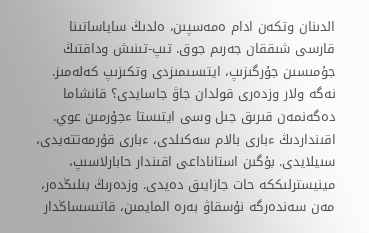الدىنان وتكەن ادام ەمەسپىن، ەلدىڭ ساياساتىنا قارسى شىققان جەرىم جوق. تىپ-تىنىش وداقتىڭ جۇمىسىن جۇرگىزىپ، ايتىسىمىزدى وتكىزىپ كەلەمىز. نەگە ولار وزدەرى قولدان جاۋ جاسايدى؟ قانشاما دەگەنمەن قىرىق جىل وسى ايتىستا ءجۇرمىن عوي. اقىنداردىڭ ءبارى بالام سەكىلدى، ءبارى قۇرمەتتەيدى، سىيلايدى. بۇگىن استاناداعى اقىندار حابارلاسىپ، مينيسترلىككە حات جازايىق دەيدى. وزدەرىڭ بىلىڭدەر، مەن سەندەرگە نۇسقاۋ بەرە المايمىن، قاتىسساڭدار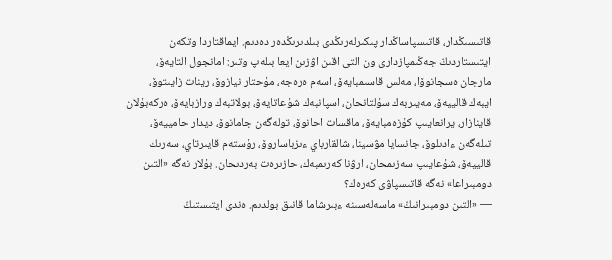قاتىسىڭدار، قاتىسپاساڭدار پىكىرلەرىڭدى بىلدىرىڭدەر دەدىم. ايماقتاردا وتكەن ايتىستاردىڭ جەڭىمپازدارى ون التى اقىن اۋزىن ايعا بىلەپ وتىر: امانجول التايەۆ، مارجان ەسجانوۆا، مەلس قاسىمبايەۆ، اسەم ەرەجە، مۇحتار نيازوۆ، رينات زايىتوۆ، ايبەك قالييەۆ، مەيىربەك سۇلتانحان، اسپانبەك شۇعاتايەۆ، بولاتبەك ورازبايەۆ، ەركەبۇلان قاينازار، يرانعايىپ كۇزەمبايەۆ، ماقسات احانوۆ، تولەگەن جامانوۆ، ديدار حامييەۆ، تىلەگەن ءادىلوۆ، جانسايا مۋسينا، شالقارباي ءىزباساروۆ، رۇستەم قايىرتاي، سەرىك قالييەۆ، شۇعايىپ سەزىمحان، ارۋنا كەرىمبەك، حازىرەت بەردىحان. بۇلار نەگە «التىن دومبىراعا» نەگە قاتىسپاۋى كەرەك؟
— «التىن دومبىرانىڭ» ماسەلەسىنە ءبىرشاما قانىق بولدىم. ەندى ايتىستىڭ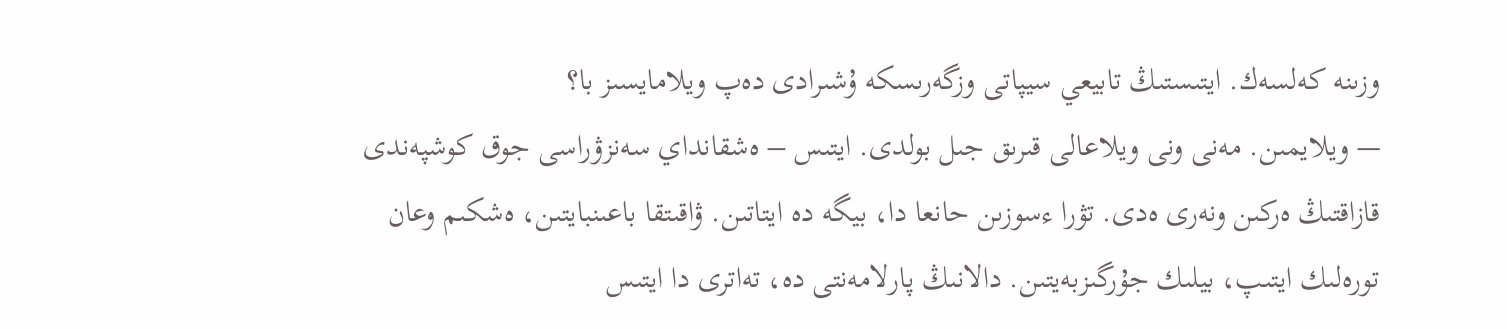وزىنە كەلسەك. ايتىستىڭ تابيعي سيپاتى وزگەرىسكە ۇشىرادى دەپ ويلامايسىز با؟
— ويلايمىن. مەنى ونى ويلاعالى قىرىق جىل بولدى. ايتىس – ەشقانداي سەنزۋراسى جوق كوشپەندى قازاقتىڭ ەركىن ونەرى ەدى. تۋرا ءسوزىن حانعا دا، بيگە دە ايتاتىن. ۋاقىتقا باعىنبايتىن، ەشكىم وعان تورەلىك ايتىپ، بيلىك جۇرگىزبەيتىن. دالانىڭ پارلامەنتى دە، تەاترى دا ايتىس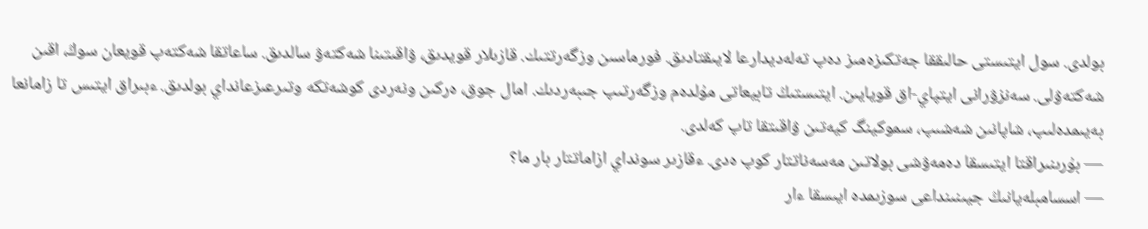بولدى. سول ايتىستى حالىققا جەتكىزەمىز دەپ تەلەديدارعا لايىقتادىق. فورماسىن وزگەرتتىك. قازىلار قويدىق، ۋاقىتىنا شەكتەۋ سالدىق. ساعاتقا شەكتەپ قويعان سوڭ، اقىن شەكتەۋلى. سەنزۋرانى ايتپاي-اق قويايىن. ايتىستىڭ تابيعاتى مۇلدەم وزگەرتىپ جىبەردىك. امال جوق، ەركىن ونەردى كوشەتكە وتىرعىزعانداي بولدىق. ءبىراق ايتىس تا زامانعا بەيىمدەلىپ، شاپانىن شەشىپ، سموكينگ كيەتىن ۋاقىتقا تاپ كەلدى.
— بۇرىنىراقتا ايتىسقا دەمەۋشى بولاتىن مەسەناتتار كوپ ەدى. ءقازىر سونداي ازاماتتار بار ما؟
— اسسامبلەيانىڭ جيىنىنداعى سوزىمدە ايىسقا ءار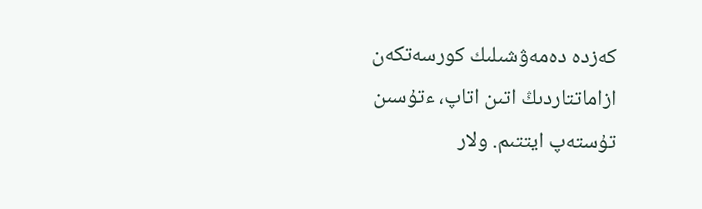كەزدە دەمەۋشىلىك كورسەتكەن ازاماتتاردىڭ اتىن اتاپ، ءتۇسىن تۇستەپ ايتتىم. ولار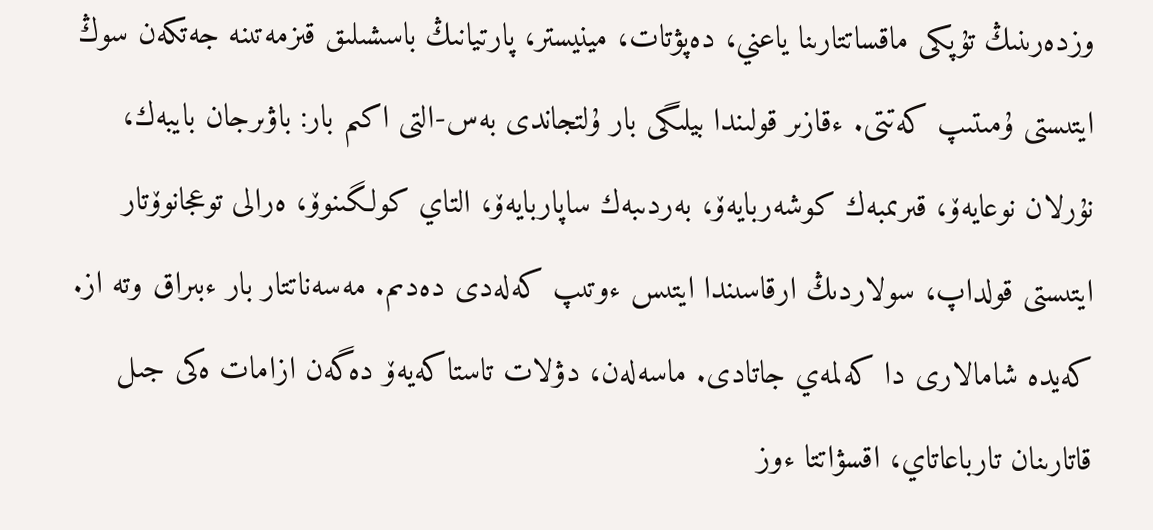وزدەرىنىڭ تۇپكى ماقساتتارىنا ياعني، دەپۋتات، مينيستر، پارتيانىڭ باسشىلىق قىزمەتىنە جەتكەن سوڭ ايتىستى ۇمىتىپ كەتتى. ءقازىر قولىندا بيلىگى بار ۇلتجاندى بەس-التى اكىم بار: باۋىرجان بايبەك، نۇرلان نوعايەۆ، قىرىمبەك كوشەربايەۆ، بەردىبەك ساپاربايەۆ، التاي كولگىنوۆ، ەرالى توعجانوۆتار ايتىستى قولداپ، سولاردىڭ ارقاسىندا ايتىس ءوتىپ كەلەدى دەدىم. مەسەناتتار بار ءبىراق وتە از. كەيدە شامالارى دا كەلمەي جاتادى. ماسەلەن، دۋلات تاستاكەيەۆ دەگەن ازامات ەكى جىل قاتارىنان تارباعاتاي، اقسۋاتتا ءوز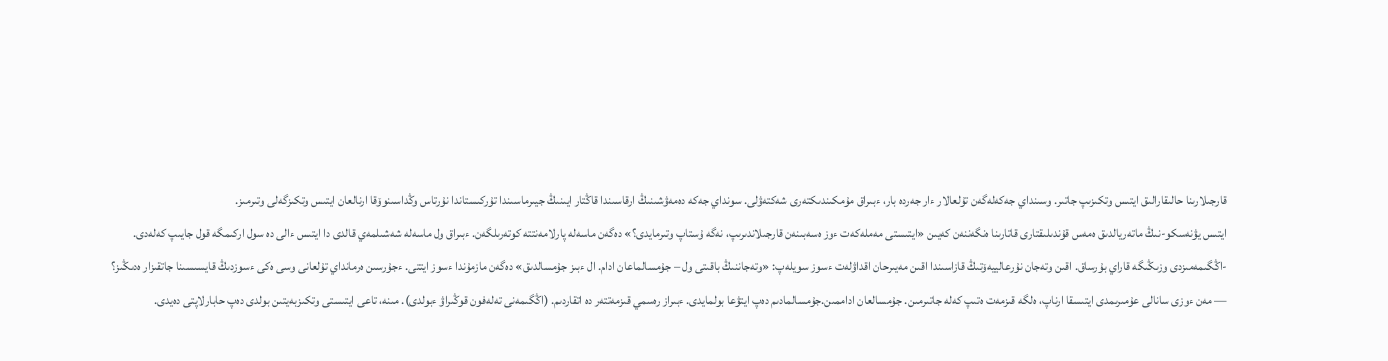قارجىلارىنا حالىقارالىق ايتىس وتكىزىپ جاتىر. وسىنداي جەكەلەگەن تۇلعالار ءار جەردە بار، ءبىراق مۇمكىندىكتەرى شەكتەۋلى. سونداي جەكە دەمەۋشىنىڭ ارقاسىندا قاڭتار ايىنىڭ جيىرماسىندا تۇركىستاندا نۇرتاس وڭداسىنوۆقا ارنالعان ايتىس وتكىزگەلى وتىرمىز.
ايتىس يۋنەسكو-نىڭ ماتەريالدىق ەمەس قۇندىلىقتارى قاتارىنا ەنگەننەن كەيىن «ايتىستى مەملەكەت ءوز ەسەبىنەن قارجىلاندىرىپ، نەگە ۇستاپ وتىرمايدى؟» دەگەن ماسەلە پارلامەنتتە كوتەرىلگەن. ءبىراق ول ماسەلە شەشىلمەي قالدى دا ايتىس ءالى دە سول اركىمگە قول جايىپ كەلەدى.
-اڭگىمەمىزدى وزىڭىگە قاراي بۇرساق. اقىن وتەجان نۇرعالييەۆتىڭ قازاسىندا اقىن مەيىرحان اقداۋلەت ءسوز سويلەپ: «وتەجاننىڭ باقىتى ول – جۇمسالماعان ادام. ال ءبىز جۇمسالدىق» دەگەن مازمۇندا ءسوز ايتتى. ءجۇرسىن ەرمانداي تۇلعانى وسى ەكى ءسوزدىڭ قايسىسىنا جاتقىزار ەدىڭىز؟
— مەن ءوزى سانالى عۇمىرىمدى ايتىسقا ارناپ، ەلگە قىزمەت ەتىپ كەلە جاتىرمىن. جۇمسالعان اداممىن.جۇمسالمادىم دەپ ايتۋعا بولمايدى. ءبىراز رەسمي قىزمەتتەر دە اتقاردىم. (اڭگىمەنى تەلەفون قوڭىراۋ ءبولدى). مىنە، تاعى ايتىستى وتكىزبەيتىن بولدى دەپ حابارلاپتى دەيدى.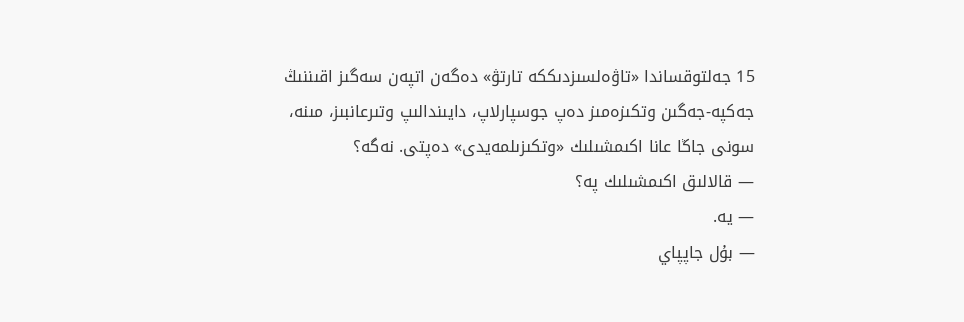15 جەلتوقساندا «تاۋەلسىزدىككە تارتۋ» دەگەن اتپەن سەگىز اقىننىڭ جەكپە-جەگىن وتكىزەمىز دەپ جوسپارلاپ، دايىندالىپ وتىرعانبىز، مىنە، سونى جاڭا عانا اكىمشىلىك «وتكىزىلمەيدى» دەپتى. نەگە؟
— قالالىق اكىمشىلىك پە؟
— يە.
— بۇل جاپپاي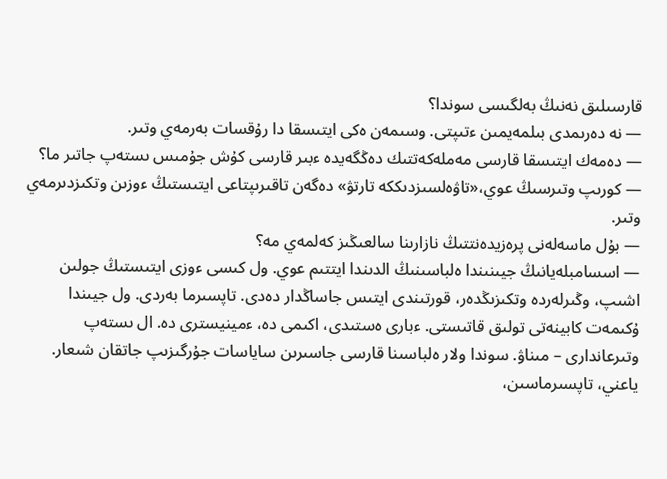قارسىلىق نەنىڭ بەلگىسى سوندا؟
— نە دەرىمدى بىلمەيمىن ءتىپتى. وسىمەن ەكى ايتىسقا دا رۇقسات بەرمەي وتىر.
— دەمەك ايتىسقا قارسى مەملەكەتتىك دەڭگەيدە ءبىر قارسى كۇش جۇمىس ىستەپ جاتىر ما؟
— كورىپ وتىرسىڭ عوي،«تاۋەلسىزدىككە تارتۋ» دەگەن تاقىرىپتاعى ايتىستىڭ ءوزىن وتكىزدىرمەي وتىر.
— بۇل ماسەلەنى پرەزيدەنتتىڭ نازارىنا سالعىڭىز كەلمەي مە؟
— اسسامبلەيانىڭ جيىنىندا ەلباسىنىڭ الدىندا ايتتىم عوي. ول كىسى ءوزى ايتىستىڭ جولىن اشىپ، وڭىرلەردە وتكىزىڭدەر، قورتىندى ايتىس جاساڭدار دەدى. تاپسىرما بەردى. ول جيىندا ۇكىمەت كابينەتى تولىق قاتىستى. ءبارى ەستىدى، اكىمى دە، ءمينيسترى دە. ال ىستەپ وتىرعاندارى – مىناۋ. سوندا ولار ەلباسىنا قارسى جاسىرىن ساياسات جۇرگىزىپ جاتقان شىعار. ياعني، تاپسىرماسىن،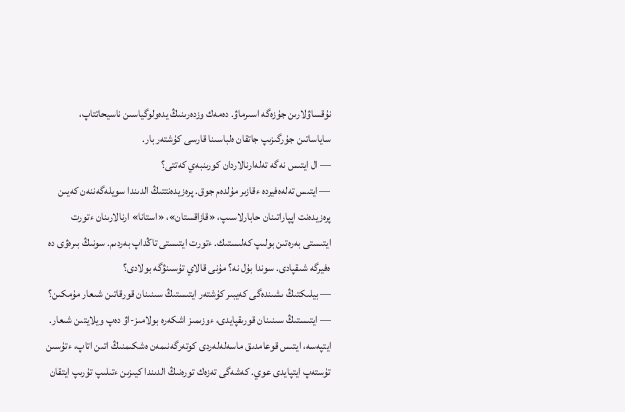نۇقساۋلارىن جۇزەگە اسىرماۋ. دەمەك وزدەرىنىڭ يدەولوگياسىن ناسيحاتتاپ، ساياساتىن جۇرگىزىپ جاتقان ەلباسىنا قارسى كۇشتەر بار.
— ال ايتىس نەگە تەلەارنالاردان كورىنبەي كەتتى؟
— ايتىس تەلەەفيردە ءقازىر مۇلدەم جوق. پرەزيدەنتتىڭ الدىندا سويلەگەننەن كەيىن پرەزيدەنت اپپاراتىنان حابارلاسىپ، «قازاقستان»، «استانا» ارنالارىنان ءتورت ايتىستى بەرەتىن بولىپ كەلىستىك. ءتورت ايتىستى تاڭداپ بەردىم. سونىڭ بىرەۋى دە ەفيرگە شىقپادى. سوندا بۇل نە؟ مۇنى قالاي تۇسىنۋگە بولادى؟
— بيلىكتىڭ ىشىندەگى كەيبىر كۇشتەر ايتىستىڭ سىنىنان قورقاتىن شىعار مۇمكىن؟
— ايتىستىڭ سىنىنان قورىقپايدى، ءوزىمىز اشكەرە بولامىز-اۋ دەپ ويلايتىن شىعار. ايتپەسە، ايتىس قوعامدىق ماسەلەلەردى كوتەرگەنىمەن ەشكىمنىڭ اتىن اتاپ، ءتۇسىن تۇستەپ ايتپايدى عوي. كەشەگى تەزەك تورەنىڭ الدىندا كيىزىن ءتىلىپ تۇرىپ ايتقان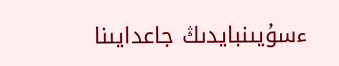ءسۇيىنبايدىڭ جاعدايىنا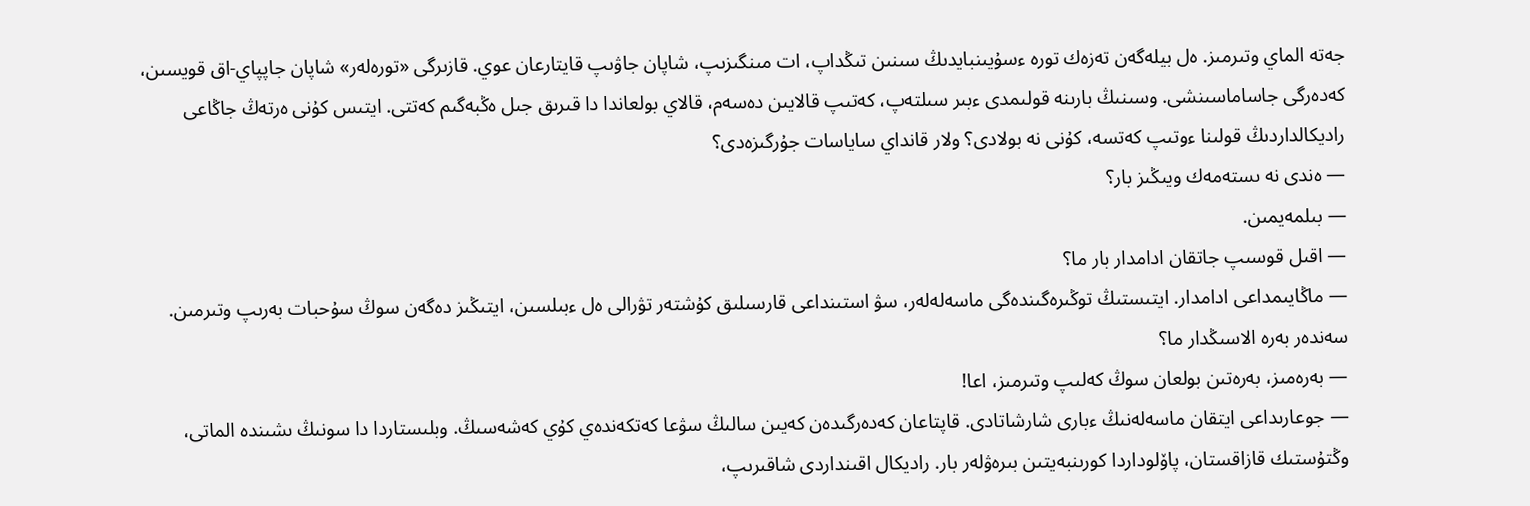جەتە الماي وتىرمىز. ەل بيلەگەن تەزەك تورە ءسۇيىنبايدىڭ سىنىن تىڭداپ، ات مىنگىزىپ، شاپان جاۋىپ قايتارعان عوي. قازىرگى «تورەلەر» شاپان جاپپاي-اق قويسىن، كەدەرگى جاساماسىنشى. وسىنىڭ بارىنە قولىمدى ءبىر سىلتەپ، كەتىپ قالايىن دەسەم، قالاي بولعاندا دا قىرىق جىل ەڭبەگىم كەتتى. ايتىس كۇنى ەرتەڭ جاڭاعى راديكالداردىڭ قولىنا ءوتىپ كەتسە، كۇنى نە بولادى؟ ولار قانداي ساياسات جۇرگىزەدى؟
— ەندى نە ىستەمەك ويىڭىز بار؟
— بىلمەيمىن.
— اقىل قوسىپ جاتقان ادامدار بار ما؟
— ماڭايىمداعى ادامدار. ايتىستىڭ توڭىرەگىندەگى ماسەلەلەر، سۋ استىنداعى قارسىلىق كۇشتەر تۋرالى ەل ءبىلسىن، ايتىڭىز دەگەن سوڭ سۇحبات بەرىپ وتىرمىن. سەندەر بەرە الاسىڭدار ما؟
— بەرەمىز، بەرەتىن بولعان سوڭ كەلىپ وتىرمىز، اعا!
— جوعارىداعى ايتقان ماسەلەنىڭ ءبارى شارشاتادى. قاپتاعان كەدەرگىدەن كەيىن سالىڭ سۋعا كەتكەندەي كۇي كەشەسىڭ. وبلىستاردا دا سونىڭ ىشىندە الماتى، وڭتۇستىك قازاقستان، پاۆلوداردا كورىنبەيتىن بىرەۋلەر بار. راديكال اقىنداردى شاقىرىپ،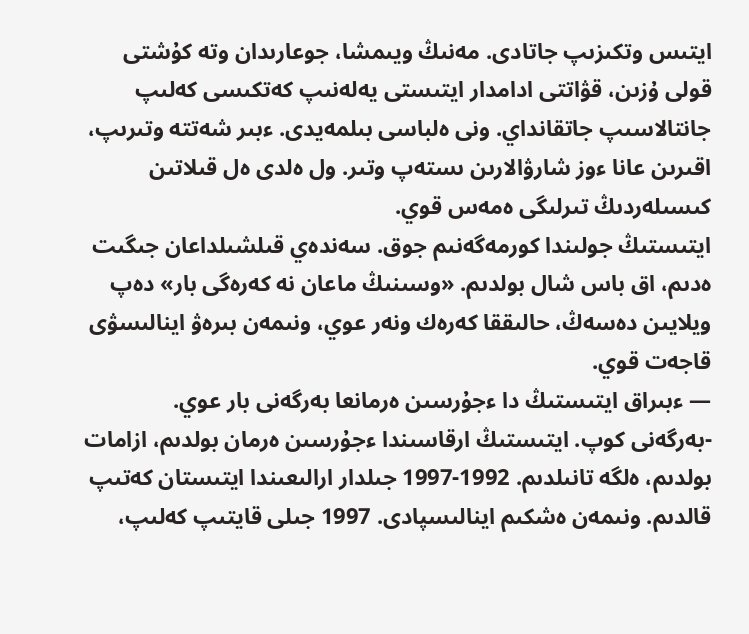ايتىس وتكىزىپ جاتادى. مەنىڭ ويىمشا، جوعارىدان وتە كۇشتى قولى ۇزىن، قۋاتتى ادامدار ايتىستى يەلەنىپ كەتكىسى كەلىپ جانتالاسىپ جاتقانداي. ونى ەلباسى بىلمەيدى. ءبىر شەتتە وتىرىپ، اقىرىن عانا ءوز شارۋالارىن ىستەپ وتىر. ول ەلدى ەل قىلاتىن كىسىلەردىڭ تىرلىگى ەمەس قوي.
ايتىستىڭ جولىندا كورمەگەنىم جوق. سەندەي قىلشىلداعان جىگىت ەدىم، اق باس شال بولدىم. «وسىنىڭ ماعان نە كەرەگى بار» دەپ ويلايىن دەسەڭ، حالىققا كەرەك ونەر عوي، ونىمەن بىرەۋ اينالىسۋى قاجەت قوي.
— ءبىراق ايتىستىڭ دا ءجۇرسىن ەرمانعا بەرگەنى بار عوي.
-بەرگەنى كوپ. ايتىستىڭ ارقاسىندا ءجۇرسىن ەرمان بولدىم، ازامات بولدىم، ەلگە تانىلدىم. 1992-1997 جىلدار ارالىعىندا ايتىستان كەتىپ قالدىم. ونىمەن ەشكىم اينالىسپادى. 1997 جىلى قايتىپ كەلىپ،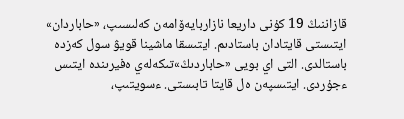قازاننىڭ 19 كۇنى داريعا نازاربايەۆامەن كەلىسىپ، «حاباردان» ايتىستى قايتادان باستادىم. ايتىسقا ماشينا قويۋ سول كەزدە باستالدى. التى اي بويى «حاباردىڭ»تىكەلەي ەفيرىندە ايتىس ءجۇردى. ايتىسپەن ەل قايتا تابىستى. ءسويتىپ،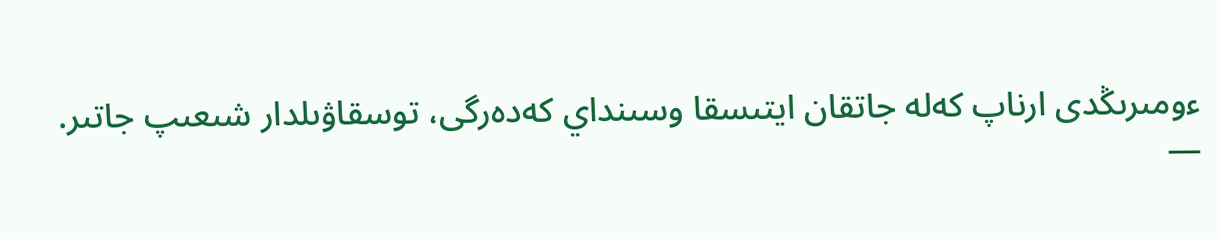ءومىرىڭدى ارناپ كەلە جاتقان ايتىسقا وسىنداي كەدەرگى، توسقاۋىلدار شىعىپ جاتىر.
—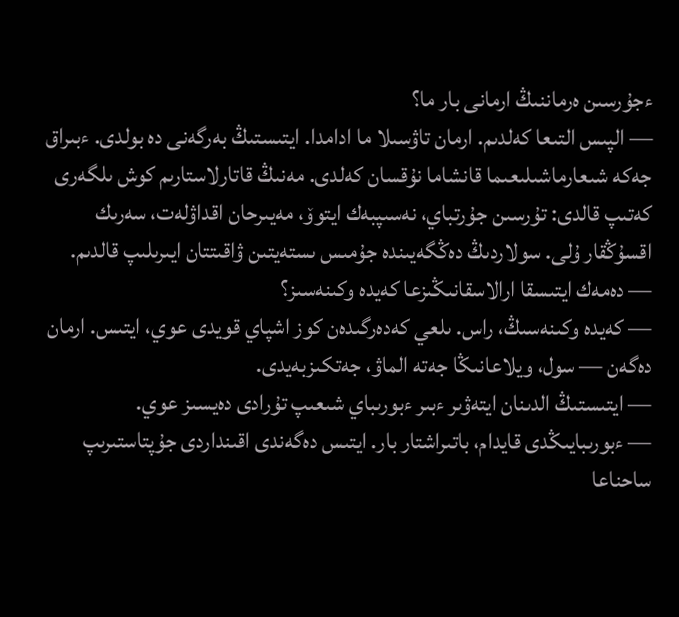ءجۇرسىن ەرماننىڭ ارمانى بار ما؟
— الپىس التىعا كەلدىم. ارمان تاۋسىلا ما ادامدا. ايتىستىڭ بەرگەنى دە بولدى. ءبىراق جەكە شىعارماشىلىعىما قانشاما نۇقسان كەلدى. مەنىڭ قاتارلاستارىم كوش ىلگەرى كەتىپ قالدى: تۇرسىن جۇرتباي، نەسىپبەك ايتوۆ، مەيىرحان اقداۋلەت، سەرىك اقسۇڭقار ۇلى. سولاردىڭ دەڭگەيىندە جۇمىس ىستەيتىن ۋاقىتتان ايىرىلىپ قالدىم.
— دەمەك ايتىسقا ارالاسقانىڭىزعا كەيدە وكىنەسىز؟
— كەيدە وكىنەسىڭ، راس. ىلعي كەدەرگىدەن كوز اشپاي قويدى عوي، ايتىس. ارمان دەگەن — سول، ويلاعانىڭا جەتە الماۋ، جەتكىزبەيدى.
— ايتىستىڭ الدىنان ايتەۋىر ءبىر ءبورىباي شىعىپ تۇرادى دەيسىز عوي.
— ءبورىبايىڭدى قايدام، باتىراشتار بار. ايتىس دەگەندى اقىنداردى جۇپتاستىرىپ ساحناعا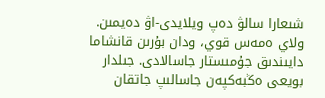شىعارا سالۋ دەپ ويلايدى-اۋ دەيمىن. ولاي ەمەس قوي، ودان بۇرىن قانشاما دايىندىق جۇمىستار جاسالادى. جىلدار بويعى ەڭبەكپەن جاسالىپ جاتقان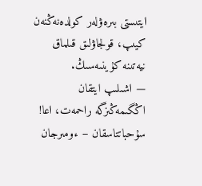ايتىستى بىرەۋلەر كولدەنەڭنەن كيىپ، قولجاۋلىق قىلماق نيەتىنە كۇينىەسىڭ.
— اشىلىپ ايتقان اڭگىمەڭىزگە راحمەت، اعا!
سۇحباتتاسقان – ءومىرجان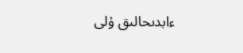ءابدىحالىق ۇلى